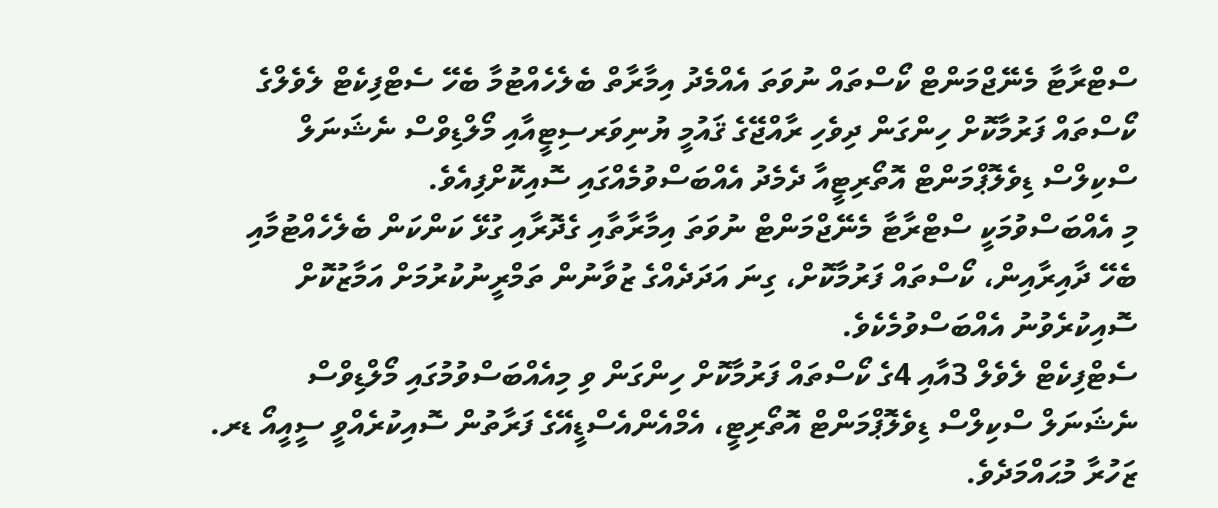ސްޓްރާޓާ މެނޭޖްމަންޓް ކޯސްތައް ނުވަތަ އެއްމެދު އިމާރާތް ބެލެހެއްޓުމާ ބެހޭ ސެޓްފިކެޓް ލެވެލްގެ ކޯސްތައް ފަރުމާކޮށް ހިންގަން ދިވެހި ރާއްޖޭގެ ޤައުމީ ޔުނިވަރސިޓީއާއި މޯލްޑިވްސް ނެޝަނަލް ސްކިލްސް ޑިވެލޮޕްމަންޓް އޮތޯރިޓީއާ ދެމެދު އެއްބަސްވުމެއްގައި ސޮއިކޮށްފިއެވެ.
މި އެއްބަސްވުމަކީ ސްޓްރާޓާ މެނޭޖްމަންޓް ނުވަތަ އިމާރާތާއި ގެދޮރާއި ގުޅޭ ކަންކަން ބެލެހެއްޓުމާއި ބެހޭ ދާއިރާއިން، ކޯސްތައް ފަރުމާކޮށް، ގިނަ އަދަދެއްގެ ޒުވާނުން ތަމްރީނުކުރުމަށް އަމާޒުކޮށް ސޮއިކުރެވުނު އެއްބަސްވުމެކެވެ.
ސެޓްފިކެޓް ލެވެލް 3އާއި 4ގެ ކޯސްތައް ފަރުމާކޮށް ހިންގަން ވި މިއެއްބަސްވުމުގައި މޯލްޑިވްސް ނެޝަނަލް ސްކިލްސް ޑިވެލޮޕްމަންޓް އޮތޯރިޓީ، އެމްއެންއެސްޑީއޭގެ ފަރާތުން ސޮއިކުރެއްވީ ސީއީއޯ ޑރ. ޒަހުރާ މުޙައްމަދެވެ.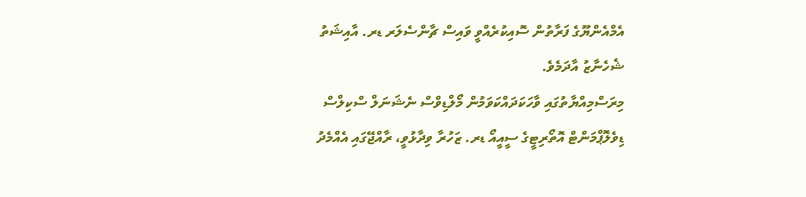އެމްއެންޔޫގެ ފަރާތުން ސޮއިކުރެއްވީ ވައިސް ޗާންސެލަރ ޑރ. އާއިޝަތު ޝެހެނާޒު އާދަމެވެ.
މިރަސްމިއްޔާތުގައި ވާހަކަދައްކަވަމުން މޯލްޑިވްސް ނެޝަނަލް ސްކިލްސް ޑިވެލޮޕްމަންޓް އޮތޯރިޓީގެ ސީއީއޯ ޑރ. ޒަހުރާ ވިދާޅުވީ، ރާއްޖޭގައި އެއްމެދު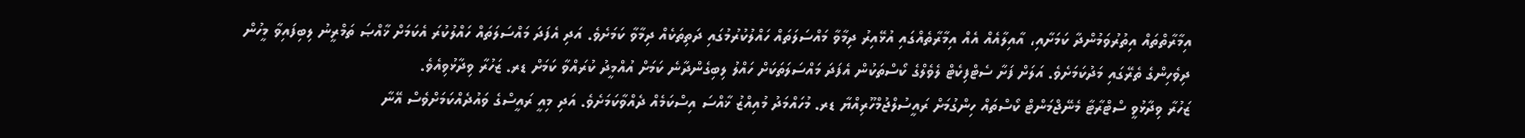އިމާރާތްތައް އިތުރުވަމުންދާ ކަމަށާއި، އާއިލާއެއް އެއް އިމާރާތެއްގައި އުޅޭއިރު ދިމާވާ މައްސަލަތައް ހައްލުކުރުމުގައި ދަތިތަކެއް ދިމާވާ ކަމަށެވެ. އަދި އެފަދަ މައްސަލަތައް ހައްލުކުރަ އެކަމަށް ޚާއްޞަ ތަމްރީނު ލިބިފައިވާ މީހުން ދިވެހިންގެ ތެރޭގައި މަދުކަމަށެވެ. އަލަށް ފަށާ ސެޓްފިކެޓް ލެވެލްގެ ކޯސްތަކުން އެފަދަ މައްސަލަތަކަށް ހައްލު ލިބިގެންދާނެ ކަމަށް އުއްމީދު ކުރައްވާ ކަމަށް ޑރ. ޒަހުރާ ވިދާޅުވިއެވެ.
ޒަހުރާ ވިދާޅުވީ ސްޓްރާޓާ މެނޭޖްމަންޓް ކޯސްތައް ހިންގުމަށް ރައީސުލްޖުމްހޫރިއްޔާ ޑރ. މުހައްމަދު މުއިއްޒު ޚާއްސަ އިސްކަމެއް ދެއްވާކަމަށެވެ. އަދި މިއީ ރައީސްގެ ވައުދެއްކަމަށްވެސް އޭނާ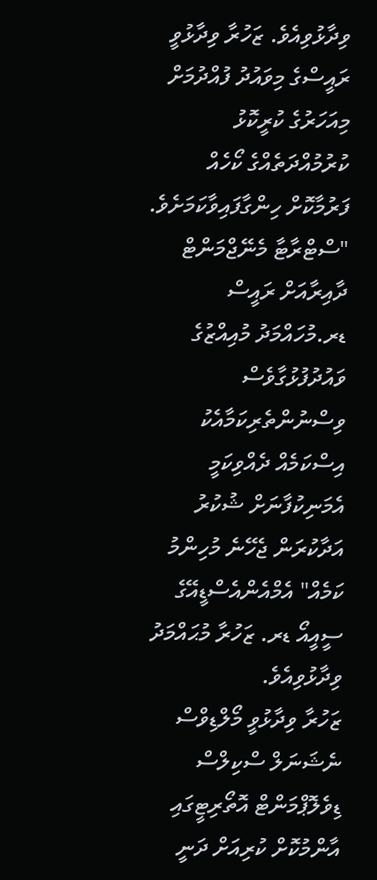ވިދާޅުވިއެވެ. ޒަހުރާ ވިދާޅުވީ ރައީސްގެ މިވައުދު ފުއްދުމަށް މިއަހަރުގެ ކުރީކޮޅު ކުރުމުއްދަތެއްގެ ކޯހެއް ފަރުމާކޮށް ހިންގާފައިވާކަމަށެވެ.
"ސްޓްރާޓާ މެނޭޖްމަންޓް ދާއިރާއަށް ރައީސް ޑރ.މުހައްމަދު މުއިއްޒުގެ ވައުދުފުޅުގާވެސް ވިސްނުންތެރިކަމާއެކު އިސްކަމެއް ދެއްވިކަމީ އެމަނިކުފާނަށް ޝުކުރު އަދާކުރަން ޖެހޭނެ މުހިންމު ކަމެއް" އެމްއެންއެސްޑީއޭގެ ސީއީއޯ ޑރ. ޒަހުރާ މުޙައްމަދު ވިދާޅުވިއެވެ.
ޒަހުރާ ވިދާޅުވީ މޯލްޑިވްސް ނެޝަނަލް ސްކިލްސް ޑިވެލޮޕްމަންޓް އޮތޯރިޓީގައި އާންމުކޮށް ކުރިއަށް ދަނީ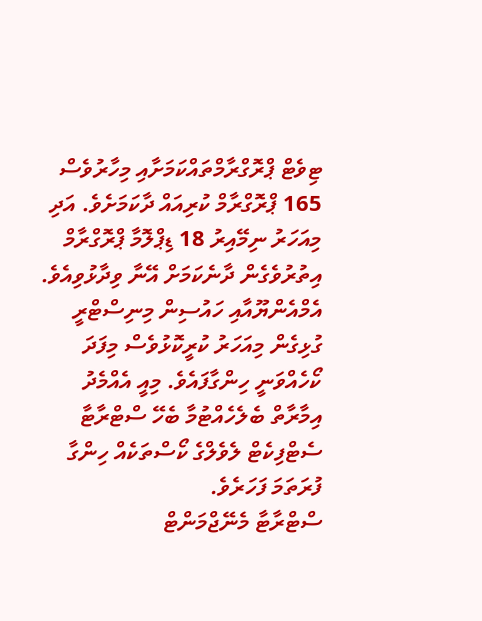ޓިވެޓް ޕްރޮގްރާމްތައްކަމަށާއި މިހާރުވެސް 165 ޕްރޮގްރާމް ކުރިއައް ދާކަމަށެވެ. އަދި މިއަހަރު ނިމޭއިރު 18 ޑިޕްލޮމާ ޕްރޮގްރާމް އިތުރުވެގެން ދާނެކަމަށް އޭނާ ވިދާޅުވިއެވެ.
އެމްއެންޔޫއާއި ހައުސިން މިނިސްޓްރީ ގުޅިގެން މިއަހަރު ކުރީކޮޅުވެސް މިފަދަ ކޯހެއްވަނީ ހިންގާފައެވެ. މިއީ އެއްމެދު އިމާރާތް ބެލެހެއްޓުމާ ބެހޭ ސްޓްރާޓާ ސެޓްފިކެޓް ލެވެލްގެ ކޯސްތަކެއް ހިންގާ ފުރަތަމަ ފަހަރެވެ.
ސްޓްރާޓާ މެނޭޖްމަންޓް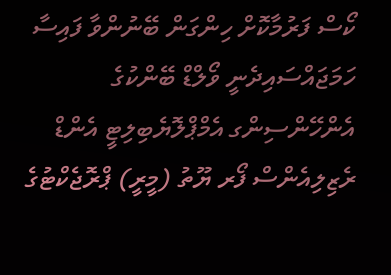ކޯސް ފަރުމާކޮށް ހިންގަން ބޭނުންވާ ފައިސާ ހަމަޖައްސައިދެނީ ވޯލްޑް ބޭންކުގެ އެންހޭންސިންގ އެމްޕްލޮޔެބިލިޓީ އެންޑް ރެޒިލިއެންސް ފޯރ ޔޫތު (މީރީ) ޕްރޮޖެކްޓުގެ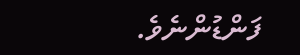ފަންޑުންނެވެ.